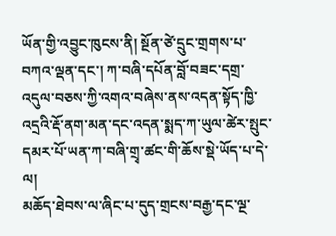ཡོན་གྱི་འབྱུང་ཁུངས་ནི། སྔོན་ཙེ་དྲུང་གྲགས་པ་བཀའ་ལྡན་དང་། ཀ་བཞི་དཔོན་བློ་བཟང་དགྲ་འདུལ་བཅས་ཀྱི་འགའ་བཞེས་ནས་འདན་སྟོད་ཁྱི་འདྲའི་རྡོ་ནག་མན་དང་འདན་སྨད་ཀ་ཡུལ་ཚེར་སྤུང་དམར་པོ་ཡན་ཀ་བཞི་གྲྭ་ཚང་གི་ཆོས་སྡེ་ཡོད་པ་དེ་ལ།
མཆོད་ཐེབས་ལ་ཞིང་པ་དུད་གྲངས་བརྒྱ་དང་ལྔ་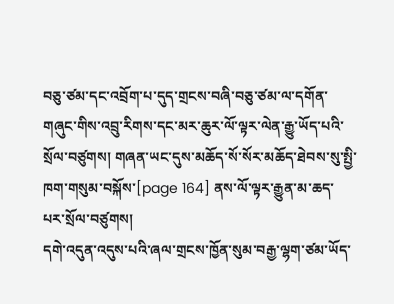བཅུ་ཙམ་དང་འབྲོག་པ་དུད་གྲངས་བཞི་བཅུ་ཙམ་ལ་དགོན་གཞུང་གིས་འབྲུ་རིགས་དང་མར་ཆུར་ལོ་ལྟར་ལེན་རྒྱུ་ཡོད་པའི་སྲོལ་བཙུགས། གཞན་ཡང་དུས་མཆོད་སོ་སོར་མཆོད་ཐེབས་སུ་སྤྱི་ཁག་གསུམ་བསྐོས་[page 164] ནས་ལོ་ལྟར་རྒྱུན་མ་ཆད་པར་སྲོལ་བཙུགས།
དགེ་འདུན་འདུས་པའི་ཞལ་གྲངས་ཁྱོན་སུམ་བརྒྱ་ལྷག་ཙམ་ཡོད་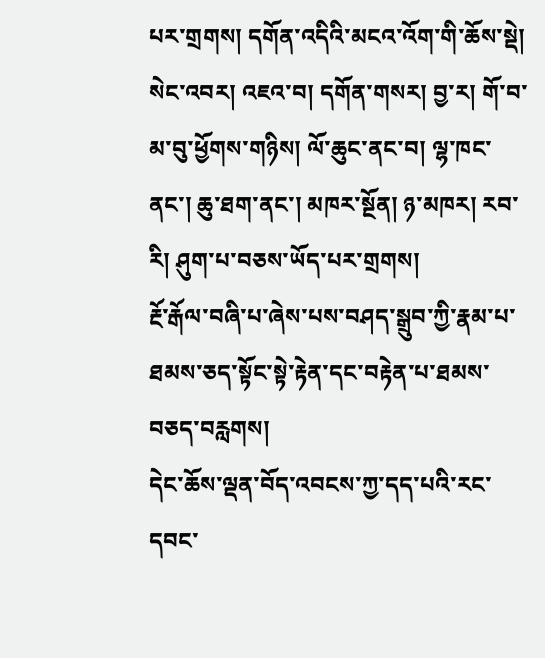པར་གྲགས། དགོན་འདིའི་མངའ་འོག་གི་ཆོས་སྡེ། སེང་འབར། འཇའ་བ། དགོན་གསར། བྱ་ར། གོ་བ་མ་བུ་ཕྱོགས་གཉིས། ལོ་ཆུང་ནང་བ། ལྷ་ཁང་ནང་། ཆུ་ཐག་ནང་། མཁར་སྔོན། ཉ་མཁར། རབ་རི། ཤུག་པ་བཅས་ཡོད་པར་གྲགས།
རྔོ་རྒོལ་བཞི་པ་ཞེས་པས་བཤད་སྒྲུབ་ཀྱི་རྣམ་པ་ཐམས་ཅད་སྟོང་སྟེ་རྟེན་དང་བརྟེན་པ་ཐམས་བཅད་བརླགས།
དེང་ཆོས་ལྡན་བོད་འབངས་ཀྱ་དད་པའི་རང་དབང་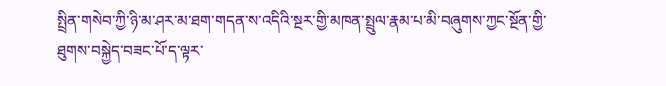སྤྲིན་གསེབ་ཀྱི་ཉི་མ་ཤར་མ་ཐག་གདན་ས་འདིའི་སྔར་གྱི་མཁན་སྤྲུལ་རྣམ་པ་མི་བཞུགས་ཀྱང་སྔོན་གྱི་ཐུགས་བསྐྱེད་བཟང་པོ་ད་ལྟར་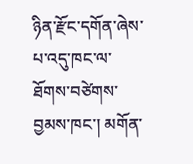ཉིན་རྫོང་དགོན་ཞེས་པ་འདུ་ཁང་ལ་ཐོགས་བཙེགས་བྱམས་ཁང་། མགོན་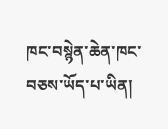ཁང་བསྙེན་ཆེན་ཁང་བཅས་ཡོད་པ་ཡིན།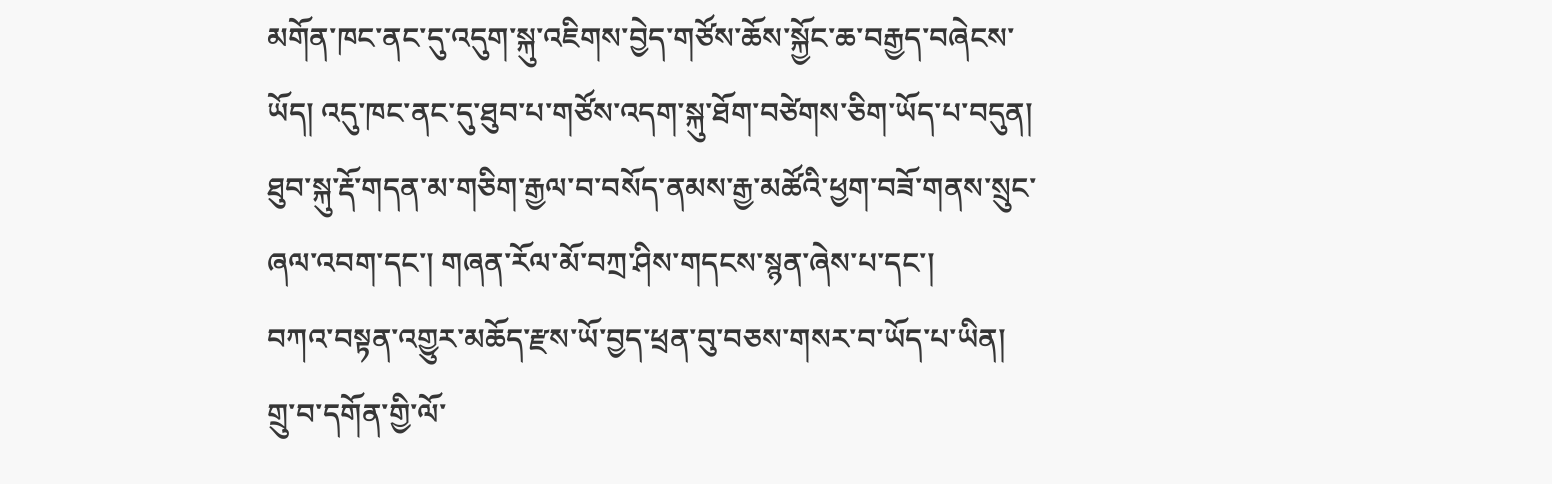མགོན་ཁང་ནང་དུ་འདུག་སྐུ་འཇིགས་བྱེད་གཙོས་ཆོས་སྐྱོང་ཆ་བརྒྱད་བཞེངས་ཡོད། འདུ་ཁང་ནང་དུ་ཐུབ་པ་གཙོས་འདག་སྐུ་ཐོག་བཙེགས་ཅིག་ཡོད་པ་བདུན། ཐུབ་སྐུ་རྡོ་གདན་མ་གཅིག་རྒྱལ་བ་བསོད་ནམས་རྒྱ་མཚོའི་ཕྱག་བཟོ་གནས་སྲུང་ཞལ་འབག་དང་། གཞན་རོལ་མོ་བཀྲ་ཤིས་གདངས་སྙན་ཞེས་པ་དང་།
བཀའ་བསྟན་འགྱུར་མཆོད་རྫས་ཡོ་བྱད་ཕྲན་བུ་བཅས་གསར་བ་ཡོད་པ་ཡིན།
གྲུ་བ་དགོན་གྱི་ལོ་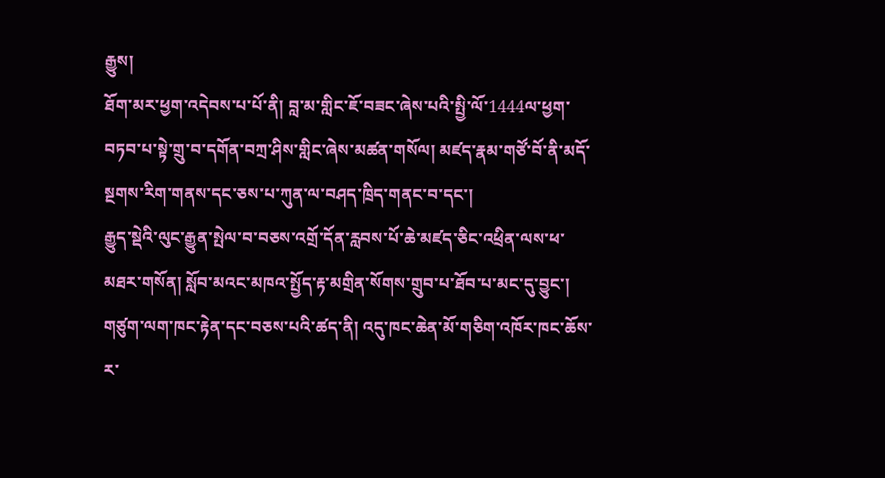རྒྱུས།
ཐོག་མར་ཕྱག་འདེབས་པ་པོ་ནི། བླ་མ་གླིང་ཇོ་བཟང་ཞེས་པའི་སྤྱི་ལོ་1444ལ་ཕྱག་བཏབ་པ་སྟེ་གྲུ་བ་དགོན་བཀྲ་ཤིས་གླིང་ཞེས་མཚན་གསོལ། མཛད་རྣམ་གཙོ་བོ་ནི་མདོ་སྔགས་རིག་གནས་དང་ཅས་པ་ཀུན་ལ་བཤད་ཁྲིད་གནང་བ་དང་།
རྒྱུད་སྡེའི་ལུང་རྒྱུན་སྤེལ་བ་བཅས་འགྲོ་དོན་རླབས་པོ་ཆེ་མཛད་ཅིང་འཕྲིན་ལས་ཕ་མཐར་གསོན། སློབ་མའང་མཁའ་སྤྱོད་རྟ་མགྲིན་སོགས་གྲུབ་པ་ཐོབ་པ་མང་དུ་བྱུང་།
གཙུག་ལག་ཁང་རྟེན་དང་བཅས་པའི་ཚད་ནི། འདུ་ཁང་ཆེན་མོ་གཅིག་འཁོར་ཁང་ཆོས་ར་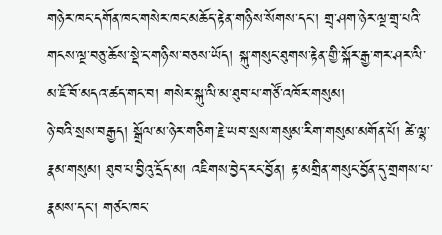གཉེར་ཁང་དགོན་ཁང་གསེར་ཁང་མཆོད་རྟེན་གཉིས་སོགས་དང་། གྲྭ་ཤག་ཉེར་ལྔ་གྲྭ་པའི་གངས་ལྔ་བཅུ་ཆོས་སྡེ་ང་གཉིས་བཅས་ཡོད། སྐུ་གསུང་ཐུགས་རྟེན་གྱི་སྐོར་རྒྱ་གར་ཤར་ལི་མ་ཇོ་བོ་མདའ་ཚད་གང་བ། གསེར་སྐུ་ལི་མ་ཐུབ་པ་གཙོ་འཁོར་གསུམ།
ཉེ་བའི་སྲས་བརྒྱད། སྒྲོལ་མ་ཉེར་གཅིག་རྗེ་ཡབ་སྲས་གསུམ་རིག་གསུམ་མགོན་པོ། ཚེ་ལྷ་རྣམ་གསུམ། ཐུབ་པ་བྱིའུ་དྲོད་མ། འཇིགས་བྱེད་རང་བྱོན། རྟ་མགྲིན་གསུང་བྱོན་དུ་གྲགས་པ་རྣམས་དང་། གཙང་ཁང་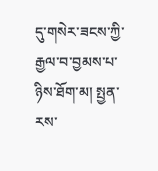དུ་གསེར་ཟངས་ཀྱི་རྒྱལ་བ་བྱམས་པ་ཉིས་ཐོག་མ། སྤྱན་རས་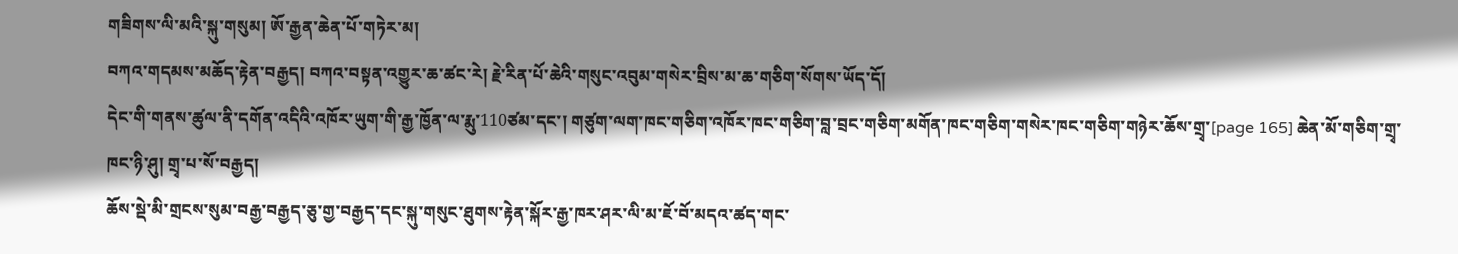གཟིགས་ལི་མའི་སྐུ་གསུམ། ཨོ་རྒྱན་ཆེན་པོ་གཏེར་མ།
བཀའ་གདམས་མཆོད་རྟེན་བརྒྱད། བཀའ་བསྟན་འགྱུར་ཆ་ཚང་རེ། རྗེ་རིན་པོ་ཆེའི་གསུང་འབུམ་གསེར་བྲིས་མ་ཆ་གཅིག་སོགས་ཡོད་དོ།
དེང་གི་གནས་ཚུལ་ནི་དགོན་འདིའི་འཁོར་ཡུག་གི་རྒྱ་ཁྱོན་ལ་རྨུ་110ཙམ་དང་། གཙུག་ལག་ཁང་གཅིག་འཁོར་ཁང་གཅིག་བླ་བྲང་གཅིག་མགོན་ཁང་གཅིག་གསེར་ཁང་གཅིག་གཉེར་ཆོས་གྲྭ་[page 165] ཆེན་མོ་གཅིག་གྲྭ་ཁང་ཉི་ཤུ། གྲྭ་པ་སོ་བརྒྱད།
ཆོས་སྡེ་མི་གྲངས་སུམ་བརྒྱ་བརྒྱད་ཅུ་གྱ་བརྒྱད་དང་སྐུ་གསུང་ཐུགས་རྟེན་སྐོར་རྒྱ་ཁར་ཤར་ལི་མ་ཇོ་བོ་མདའ་ཚད་གང་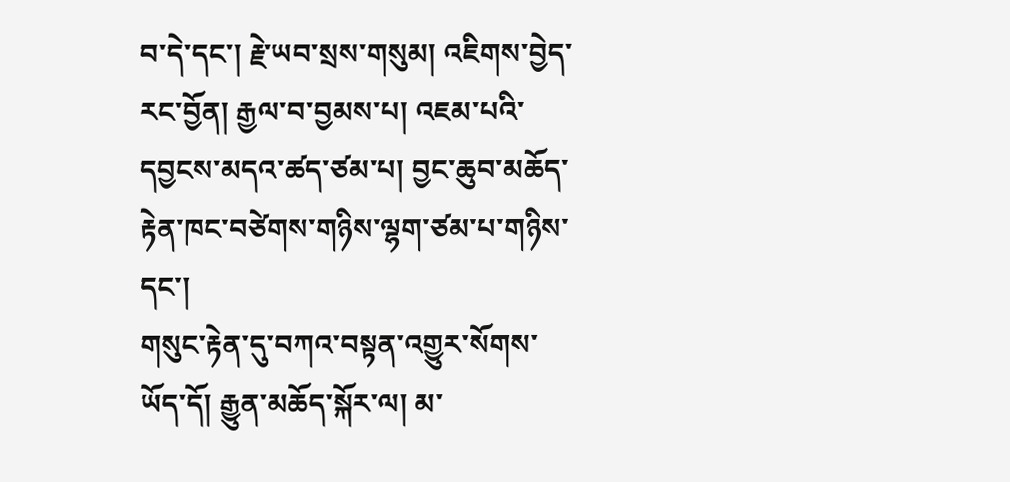བ་དེ་དང་། རྗེ་ཡབ་སྲས་གསུམ། འཇིགས་བྱེད་རང་བྱོན། རྒྱལ་བ་བྱམས་པ། འཇམ་པའི་དབྱངས་མདའ་ཚད་ཙམ་པ། བྱང་ཆུབ་མཆོད་རྟེན་ཁང་བཙེགས་གཉིས་ལྷག་ཙམ་པ་གཉིས་དང་།
གསུང་རྟེན་དུ་བཀའ་བསྟན་འགྱུར་སོགས་ཡོད་དོ། རྒྱུན་མཆོད་སྐོར་ལ། མ་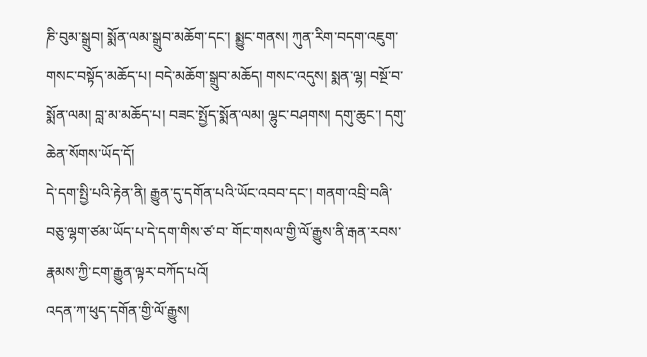ཎི་བུམ་སྒྲུབ། སྨོན་ལམ་སྒྲུབ་མཆོག་དང་། སྨྱུང་གནས། ཀུན་རིག་བདག་འཇུག་གསང་བསྟོད་མཆོད་པ། བདེ་མཆོག་སྒྲུབ་མཆོད། གསང་འདུས། སྨན་ལྷ། བསྔོ་བ་སྨོན་ལམ། བླ་མ་མཆོད་པ། བཟང་སྤྱོད་སྨོན་ལམ། ལྷུང་བཤགས། དགུ་ཆུང་། དགུ་ཆེན་སོགས་ཡོད་དོ།
དེ་དག་སྤྱི་པའི་རྟེན་ནི། རྒྱུན་དུ་དགོན་པའི་ཡོང་འབབ་དང་། གནག་འབྲི་བཞི་བཅུ་ལྷག་ཙམ་ཡོད་པ་དེ་དག་གིས་ཙ་བ་ གོང་གསལ་གྱི་ལོ་རྒྱུས་ནི་རྒན་རབས་རྣམས་ཀྱི་ངག་རྒྱུན་ལྟར་བཀོད་པའོ།
འདན་ཀ་ཕུད་དགོན་གྱི་ལོ་རྒྱུས།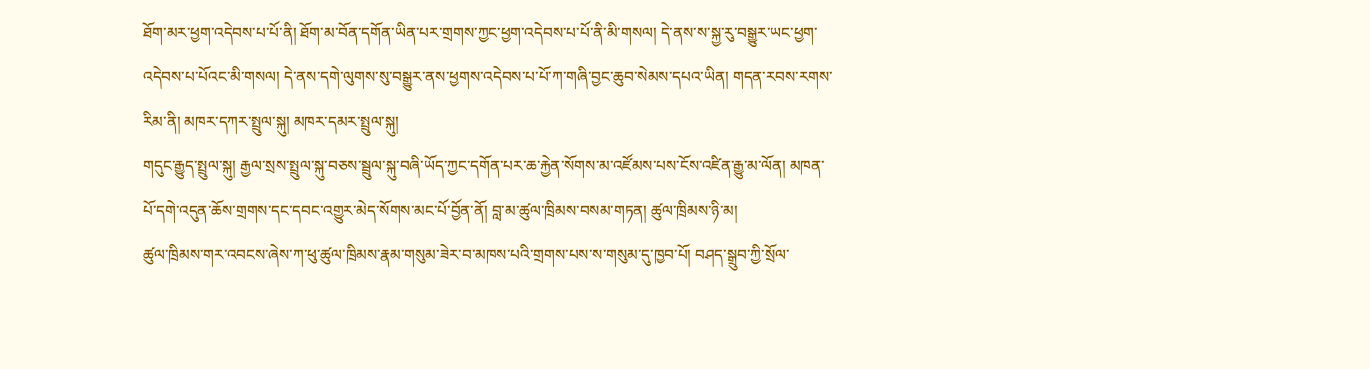ཐོག་མར་ཕྱག་འདེབས་པ་པོ་ནི། ཐོག་མ་བོན་དགོན་ཡིན་པར་གྲགས་ཀྱང་ཕྱག་འདེབས་པ་པོ་ནི་མི་གསལ། དེ་ནས་ས་སྐྱ་རུ་བསྒྱུར་ཡང་ཕྱག་འདེབས་པ་པོའང་མི་གསལ། དེ་ནས་དགེ་ལུགས་སུ་བསྒྱུར་ནས་ཕྱགས་འདེབས་པ་པོ་ཀ་གཞི་བྱང་ཆུབ་སེམས་དཔའ་ཡིན། གདན་རབས་རགས་རིམ་ནི། མཁར་དཀར་སྤྲུལ་སྐུ། མཁར་དམར་སྤྲུལ་སྐུ།
གདུང་རྒྱུད་སྤྲུལ་སྐུ། རྒྱལ་སྲས་སྤྲུལ་སྐུ་བཅས་སྦྲུལ་སྐུ་བཞི་ཡོད་ཀྱང་དགོན་པར་ཆ་རྐྱེན་སོགས་མ་འཛོམས་པས་ངོས་འཛིན་རྒྱུ་མ་ལོན། མཁན་པོ་དགེ་འདུན་ཆོས་གྲགས་དང་དབང་འགྱུར་མེད་སོགས་མང་པོ་བྱོན་ནོ། བླ་མ་ཚུལ་ཁྲིམས་བསམ་གཏན། ཚུལ་ཁྲིམས་ཉི་མ།
ཚུལ་ཁྲིམས་གར་འབངས་ཞེས་ཀ་ཕུ་ཚུལ་ཁྲིམས་རྣམ་གསུམ་ཟེར་བ་མཁས་པའི་གྲགས་པས་ས་གསུམ་དུ་ཁྱབ་པོ། བཤད་སྒྲུབ་ཀྱི་སྲོལ་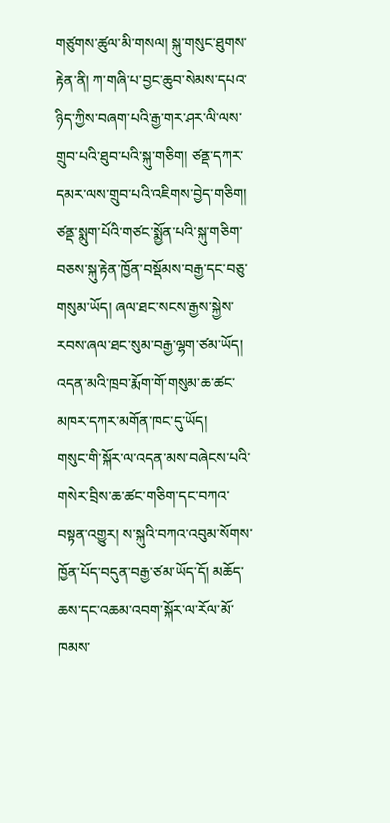གཙུགས་ཚུལ་མི་གསལ། སྐུ་གསུང་ཐུགས་རྟེན་ནི། ཀ་གཞི་པ་བྱང་ཆུབ་སེམས་དཔའ་ཉིད་ཀྱིས་བཞག་པའི་རྒྱ་གར་ཤར་ལི་ལས་གྲུབ་པའི་ཐུབ་པའི་སྐུ་གཅིག། ཙནྡ་དཀར་དམར་ལས་གྲུབ་པའི་འཇིགས་བྱེད་གཅིག།
ཙནྡ་སྨུག་པོའི་གཙང་སྨྱོན་པའི་སྐུ་གཅིག་བཅས་སྐུ་རྟེན་ཁྱོན་བསྡོམས་བརྒྱ་དང་བཅུ་གསུམ་ཡོད། ཞལ་ཐང་སངས་རྒྱས་སྐྱེས་རབས་ཞལ་ཐང་སུམ་བརྒྱ་ལྷག་ཙམ་ཡོད། འདན་མའི་ཁྲབ་རྨོག་གོ་གསུམ་ཆ་ཚང་མཁར་དཀར་མགོན་ཁང་དུ་ཡོད།
གསུང་གི་སྐོར་ལ་འདན་མས་བཞེངས་པའི་གསེར་བྲིས་ཆ་ཚང་གཅིག་དང་བཀའ་བསྟན་འགྱུར། ས་སྐུའི་བཀའ་འབུམ་སོགས་ཁྱོན་པོད་བདུན་བརྒྱ་ཙམ་ཡོད་དོ། མཆོད་ཆས་དང་འཆམ་འབག་སྐོར་ལ་རོལ་མོ་ཁམས་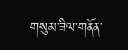གསུམ་ཟིལ་གནོན་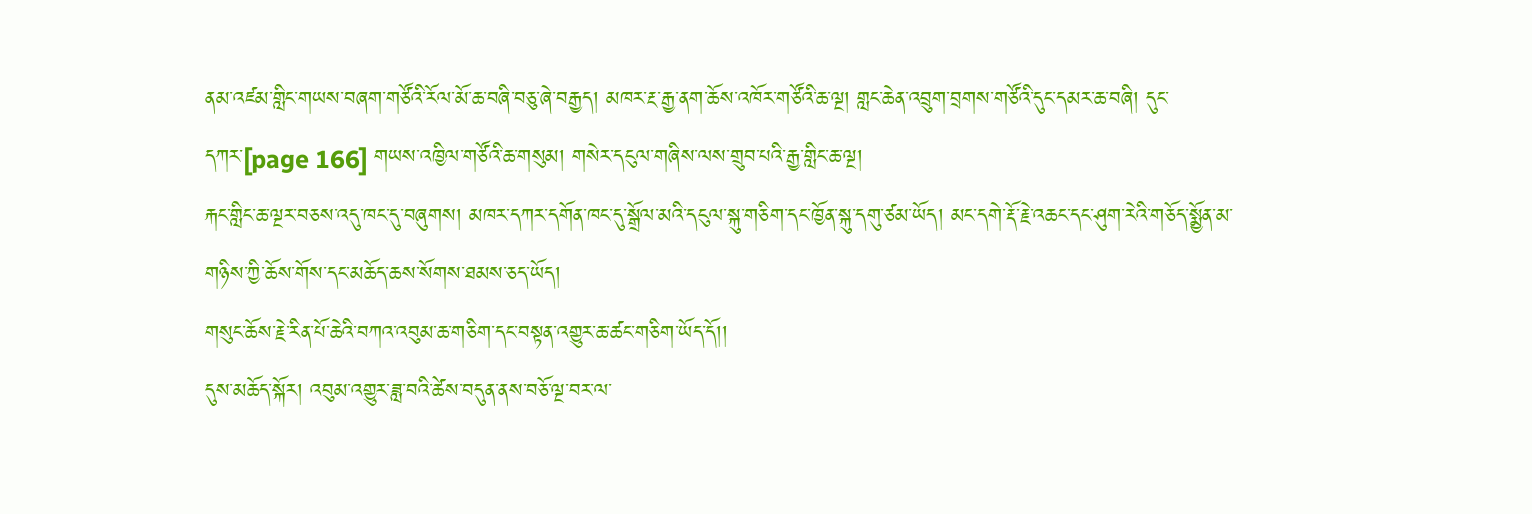ནམ་འཛམ་གླིང་གཡས་བཞག་གཙོའི་རོལ་མོ་ཆ་བཞི་བཅུ་ཞེ་བརྒྱད། མཁར་རྔ་རྒྱ་ནག་ཆོས་འཁོར་གཙོའི་ཆ་ལྔ། གླང་ཆེན་འབྲུག་བྲགས་གཙོའི་དུང་དམར་ཆ་བཞི། དུང་དཀར་[page 166] གཡས་འཁྱིལ་གཙོའི་ཆ་གསུམ། གསེར་དངུལ་གཞིས་ལས་གྲུབ་པའི་རྒྱ་གླིང་ཆ་ལྔ།
རྐང་གླིང་ཆ་ལྔར་བཅས་འདུ་ཁང་དུ་བཞུགས། མཁར་དཀར་དགོན་ཁང་དུ་སྒྲོལ་མའི་དངུལ་སྐུ་གཅིག་དང་ཁྱོན་སྐུ་དགུ་ཙམ་ཡོད། མང་དགེ་རྡོ་རྗེ་འཆང་དང་ཤུག་རེའི་གཅོད་སྨྱོན་མ་གཉིས་ཀྱི་ཆོས་གོས་དང་མཆོད་ཆས་སོགས་ཐམས་ཅད་ཡོད།
གསུང་ཆོས་རྗེ་རིན་པོ་ཆེའི་བཀའ་འབུམ་ཆ་གཅིག་དང་བསྟན་འགྱུར་ཆ་ཚང་གཅིག་ཡོད་དོ།།
དུས་མཆོད་སྐོར། འབུམ་འགྱུར་ཟླ་བའི་ཚེས་བདུན་ནས་བཅོ་ལྔ་བར་ལ་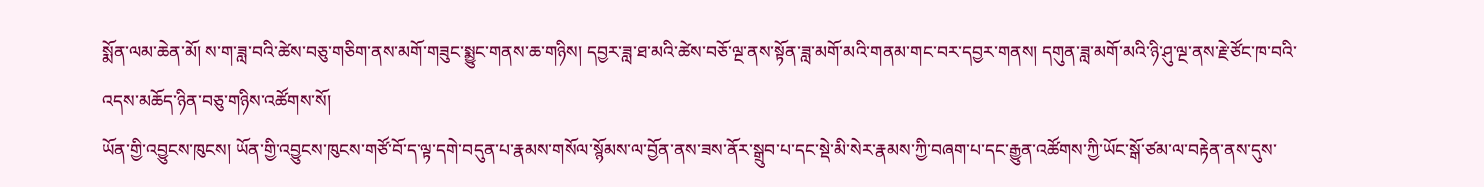སྨོན་ལམ་ཆེན་མོ། ས་ག་ཟླ་བའི་ཚེས་བཅུ་གཅིག་ནས་མགོ་གཟུང་སྨྱུང་གནས་ཆ་གཉིས། དབྱར་ཟླ་ཐ་མའི་ཚེས་བཅོ་ལྔ་ནས་སྟོན་ཟླ་མགོ་མའི་གནམ་གང་བར་དབྱར་གནས། དགུན་ཟླ་མགོ་མའི་ཉི་ཤུ་ལྔ་ནས་རྗེ་ཙོང་ཁ་བའི་འདས་མཆོད་ཉིན་བཅུ་གཉིས་འཚོགས་སོ།
ཡོན་གྱི་འབྱུངས་ཁུངས། ཡོན་གྱི་འབྱུངས་ཁུངས་གཙོ་བོ་ད་ལྟ་དགེ་བདུན་པ་རྣམས་གསོལ་སྙོམས་ལ་བྱོན་ནས་ཟས་ནོར་སྒྲུབ་པ་དང་སྡེ་མི་སེར་རྣམས་ཀྱི་བཞག་པ་དང་རྒྱུན་འཚོགས་ཀྱི་ཡོང་སྒོ་ཙམ་ལ་བརྟེན་ནས་དུས་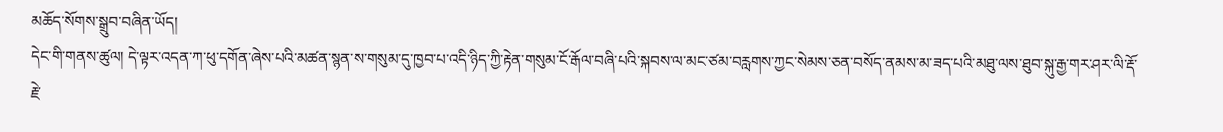མཆོད་སོགས་སྒྲུབ་བཞིན་ཡོད།
དེང་གི་གནས་ཚུལ། དེ་ལྟར་འདན་ཀ་ཕུ་དགོན་ཞེས་པའི་མཚན་སྙན་ས་གསུམ་དུ་ཁྱབ་པ་འདི་ཉིད་ཀྱི་རྟེན་གསུམ་ངོ་རྒོལ་བཞི་པའི་སྐབས་ལ་མང་ཙམ་བརླགས་ཀྱང་སེམས་ཅན་བསོད་ནམས་མ་ཟད་པའི་མཐུ་ལས་ཐུབ་སྐུ་རྒྱ་གར་ཤར་ལི་རྡོ་རྗེ་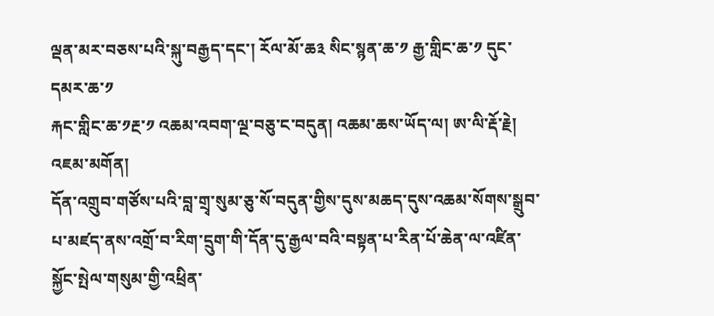ལྡན་མར་བཅས་པའི་སྐུ་བརྒྱད་དང་། རོལ་མོ་ཆ༣ སིང་སྙན་ཆ་༡ རྒྱ་གླིང་ཆ་༡ དུང་དམར་ཆ་༡
རྐང་གླིང་ཆ་༡རྔ་༡ འཆམ་འབག་ལྔ་བཅུ་ང་བདུན། འཆམ་ཆས་ཡོད་ལ། ཨ་ལི་རྡོ་རྗེ། འཇམ་མགོན།
དོན་འགྲུབ་གཙོས་པའི་བླ་གྲྭ་སུམ་ཅུ་སོ་བདུན་གྱིས་དུས་མཆད་དུས་འཆམ་སོགས་སྒྲུབ་པ་མཛད་ནས་འགྲོ་བ་རིག་དྲུག་གི་དོན་དུ་རྒྱལ་བའི་བསྟན་པ་རིན་པོ་ཆེན་ལ་འཛིན་སྐྱོང་སྤེལ་གསུམ་གྱི་འཕྲིན་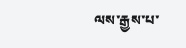ལས་རྒྱས་པ་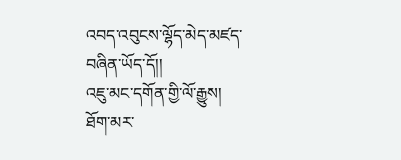འབད་འབུངས་ལྷོད་མེད་མཛད་བཞིན་ཡོད་དོ།།
འཇུ་མང་དགོན་གྱི་ལོ་རྒྱུས།
ཐོག་མར་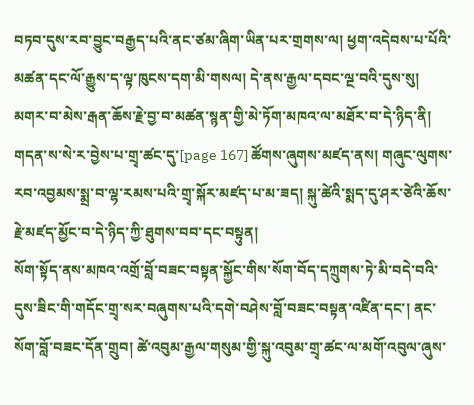བཏབ་དུས་རབ་བྱུང་བརྒྱད་པའི་ནང་ཙམ་ཞིག་ཡིན་པར་གྲགས་ལ། ཕྱག་འདེབས་པ་པོའི་མཚན་དང་ལོ་རྒྱུས་ད་ལྟ་ཁུངས་དག་མི་གསལ། དེ་ནས་རྒྱལ་དབང་ལྔ་བའི་དུས་སུ། མགར་བ་མེས་རྒན་ཆོས་རྗེ་བྱ་བ་མཚན་སྙན་གྱི་མེ་ཏོག་མཁའ་ལ་མཐོར་བ་དེ་ཉིད་ནི། གདན་ས་སེ་ར་བྱེས་པ་གྲྭ་ཚང་དུ་[page 167] ཚོགས་ཞུགས་མཛད་ནས། གཞུང་ལུགས་རབ་འབྱམས་སྨྲ་བ་ལྷ་རམས་པའི་གྲྭ་སྐོར་མཛད་པ་མ་ཟད། སྐུ་ཚེའི་སྨད་དུ་ཤར་ཙེའི་ཆོས་རྗེ་མཛད་མྱོང་བ་དེ་ཉིད་ཀྱི་ཐུགས་བབ་དང་བསྟུན།
སོག་སྟོད་ནས་མཁའ་འགྲོ་བློ་བཟང་བསྟན་སྐྱོང་གིས་སོག་བོད་དཀྲུགས་ཏེ་མི་བདེ་བའི་དུས་ཟིང་གི་གདོང་གྲྭ་སར་བཞུགས་པའི་དགེ་བཤེས་བློ་བཟང་བསྟན་འཛིན་དང་། ནང་སོག་བློ་བཟང་དོན་གྲུབ། ཚེ་འབུམ་རྒྱལ་གསུམ་གྱི་སྐུ་འབུམ་གྲྭ་ཚང་ལ་མགོ་འབུལ་ཞུས་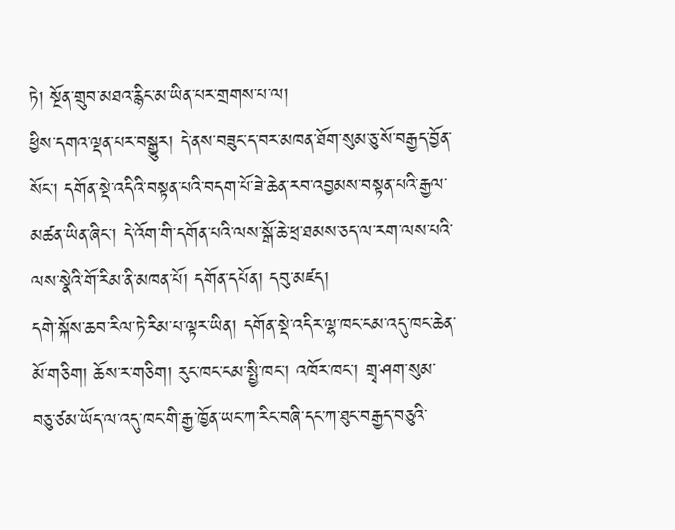ཏེ། སྔོན་གྲུབ་མཐའ་རྙིང་མ་ཡིན་པར་གྲགས་པ་ལ།
ཕྱིས་དགའ་ལྡན་པར་བསྒྱུར། དེ་ནས་བཟུང་ད་བར་མཁན་ཐོག་སུམ་ཅུ་སོ་བརྒྱད་བྱོན་སོང་། དགོན་སྡེ་འདིའི་བསྟན་པའི་བདག་པོ་ཟེ་ཆེན་རབ་འབྱམས་བསྟན་པའི་རྒྱལ་མཚན་ཡིན་ཞིང་། དེ་འོག་གི་དགོན་པའི་ལས་སྒོ་ཆེ་ཕྲ་ཐམས་ཅད་ལ་རག་ལས་པའི་ལས་སྣེའི་གོ་རིམ་ནི་མཁན་པོ། དགོན་དཔོན། དབུ་མཛད།
དགེ་སྐོས་ཆབ་རིལ་ཏེ་རིམ་པ་ལྟར་ཡིན། དགོན་སྡེ་འདིར་ལྷ་ཁང་ངམ་འདུ་ཁང་ཆེན་མོ་གཅིག། ཆོས་ར་གཅིག། རུང་ཁང་ངམ་སྤྱི་ཁང་། འཁོར་ཁང་། གྲྭ་ཤག་སུམ་བཅུ་ཙམ་ཡོད་ལ་འདུ་ཁང་གི་རྒྱ་ཁྱོན་ཡང་ཀ་རིང་བཞི་དང་ཀ་ཐུང་བརྒྱད་བཅུའི་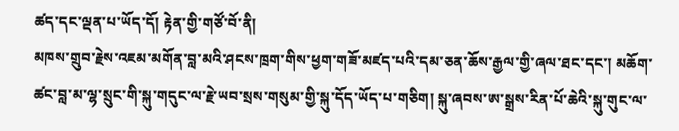ཚད་དང་ལྡན་པ་ཡོད་དོ། རྟེན་གྱི་གཙོ་བོ་ནི།
མཁས་གྲུབ་རྗེས་འཇམ་མགོན་བླ་མའི་ཤངས་ཁྲག་གིས་ཕྱག་གཟོ་མཛད་པའི་དམ་ཅན་ཆོས་རྒྱལ་གྱི་ཞལ་ཐང་དང་། མཆོག་ཚང་བླ་མ་ལྷ་སྲུང་གི་སྐུ་གདུང་ལ་རྗེ་ཡབ་སྲས་གསུམ་གྱི་སྐུ་དོད་ཡོད་པ་གཅིག། སྐུ་ཞབས་ཨ་སྒྲས་རིན་པོ་ཆེའི་སྐུ་གུང་ལ་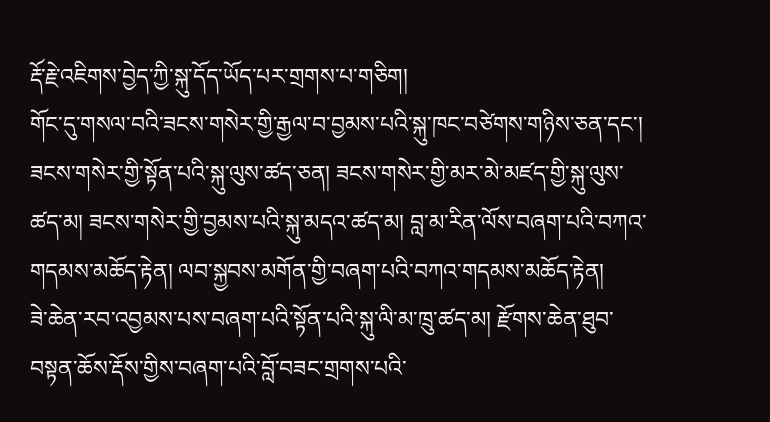རྡོ་རྗེ་འཇིགས་བྱེད་ཀྱི་སྐུ་དོད་ཡོད་པར་གྲགས་པ་གཅིག།
གོང་དུ་གསལ་བའི་ཟངས་གསེར་གྱི་རྒྱལ་བ་བྱམས་པའི་སྐུ་ཁང་བཙེགས་གཉིས་ཅན་དང་། ཟངས་གསེར་གྱི་སྟོན་པའི་སྐུ་ལུས་ཚད་ཅན། ཟངས་གསེར་གྱི་མར་མེ་མཛད་གྱི་སྐུ་ལུས་ཚད་མ། ཟངས་གསེར་གྱི་བྱམས་པའི་སྐུ་མདའ་ཚད་མ། བླ་མ་རིན་ལོས་བཞག་པའི་བཀའ་གདམས་མཆོད་རྟེན། ལབ་སྐྱབས་མགོན་གྱི་བཞག་པའི་བཀའ་གདམས་མཆོད་རྟེན།
ཟེ་ཆེན་རབ་འབྱམས་པས་བཞག་པའི་སྟོན་པའི་སྐུ་ལི་མ་ཁྲུ་ཚད་མ། རྫོགས་ཆེན་ཐུབ་བསྟན་ཆོས་རྡོས་གྱིས་བཞག་པའི་བློ་བཟང་གྲགས་པའི་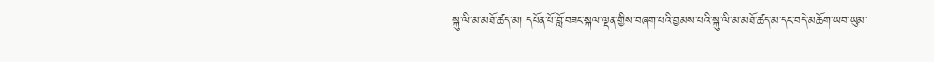སྐུ་ལི་མ་མཐོ་ཚད་མ། དཔོན་པོ་བློ་བཟང་སྐལ་ལྡན་གྱིས་བཞག་པའི་བྱམས་པའི་སྐུ་ལི་མ་མཐོ་ཚད་མ་དང་བདེ་མཆོག་ཡབ་ཡུམ་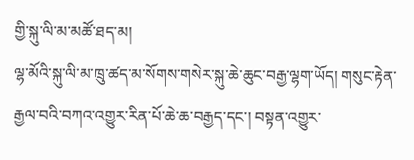གྱི་སྐུ་ལི་མ་མཚོ་ཐད་མ།
ལྷ་མོའི་སྐུ་ལི་མ་ཁྲུ་ཚད་མ་སོགས་གསེར་སྐུ་ཆེ་ཆུང་བརྒྱ་ལྷག་ཡོད། གསུང་རྟེན་རྒྱལ་བའི་བཀའ་འགྱུར་རིན་པོ་ཆེ་ཆ་བརྒྱད་དང་། བསྟན་འགྱུར་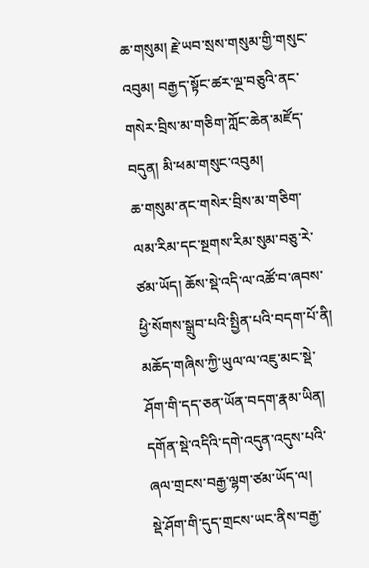ཆ་གསུམ། རྗེ་ཡབ་སྲས་གསུམ་གྱི་གསུང་འབུམ། བརྒྱད་སྟོང་ཚར་ལྔ་བཅུའི་ནང་གསེར་བྲིས་མ་གཅིག་ཀློང་ཆེན་མཛོད་བདུན། མི་ཕམ་གསུང་འབུམ།
ཆ་གསུམ་ནང་གསེར་བྲིས་མ་གཅིག་ལམ་རིམ་དང་སྔགས་རིམ་སུམ་བཅུ་རེ་ཙམ་ཡོད། ཆོས་སྡེ་འདི་ལ་འཚོ་བ་ཞབས་ཕྱི་སོགས་སྒྲུབ་པའི་སྤྱིན་པའི་བདག་པོ་ནི། མཆོད་གཞིས་ཀྱི་ཡུལ་ལ་འཇུ་མང་སྡེ་ཤོག་གི་དད་ཅན་ཡོན་བདག་རྣམ་ཡིན། དགོན་སྡེ་འདིའི་དགེ་འདུན་འདུས་པའི་ཞལ་གྲངས་བརྒྱ་ལྷག་ཙམ་ཡོད་ལ།
སྡེ་ཤོག་གི་དུད་གྲངས་ཡང་ནིས་བརྒྱ་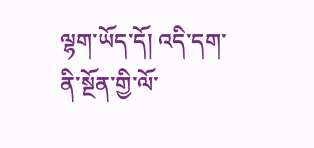ལྷག་ཡོད་དོ། འདི་དག་ནི་སྔོན་གྱི་ལོ་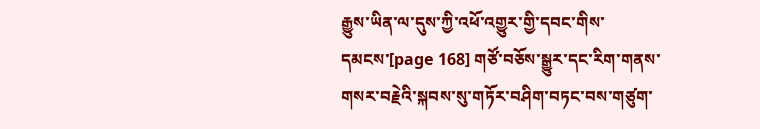རྒྱུས་ཡིན་ལ་དུས་ཀྱི་འཕོ་འགྱུར་གྱི་དབང་གིས་དམངས་[page 168] གཙོ་བཅོས་སྒྱུར་དང་རིག་གནས་གསར་བརྗེའི་སྐབས་སུ་གཏོར་བཤིག་བཏང་བས་གཙུག་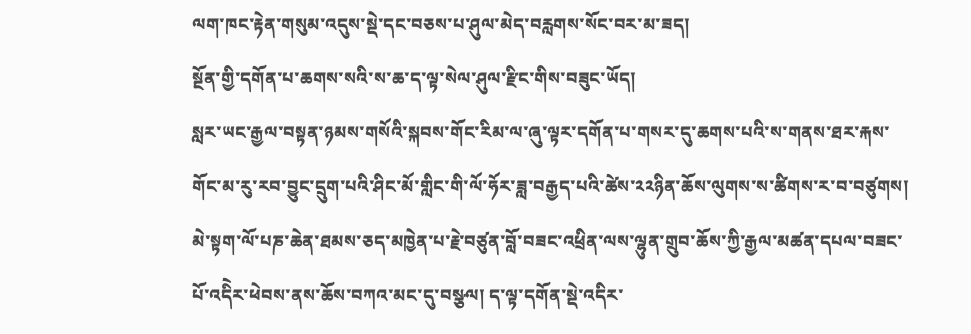ལག་ཁང་རྟེན་གསུམ་འདུས་སྡེ་དང་བཅས་པ་ཤུལ་མེད་བརླགས་སོང་བར་མ་ཟད།
སྔོན་གྱི་དགོན་པ་ཆགས་སའི་ས་ཆ་ད་ལྟ་སེལ་ཤུལ་རྫིང་གིས་བཟུང་ཡོད།
སླར་ཡང་རྒྱལ་བསྟན་ཉམས་གསོའི་སྐབས་གོང་རིམ་ལ་ཞུ་ལྟར་དགོན་པ་གསར་དུ་ཆགས་པའི་ས་གནས་ཐར་རྐས་གོང་མ་རུ་རབ་བྱུང་དྲུག་པའི་ཤིང་མོ་གླིང་གི་ལོ་ཧོར་ཟླ་བརྒྱད་པའི་ཚེས་༢༢ཉིན་ཆོས་ལུགས་ས་ཚིགས་ར་བ་བཙུགས།
མེ་སྟག་ལོ་པཎ་ཆེན་ཐམས་ཅད་མཁྱེན་པ་རྗེ་བཙུན་བློ་བཟང་འཕྲིན་ལས་ལྷུན་གྲུབ་ཆོས་ཀྱི་རྒྱལ་མཚན་དཔལ་བཟང་པོ་འདིེར་ཕེབས་ནས་ཆོས་བཀའ་མང་དུ་བསྩལ། ད་ལྟ་དགོན་སྡེ་འདིར་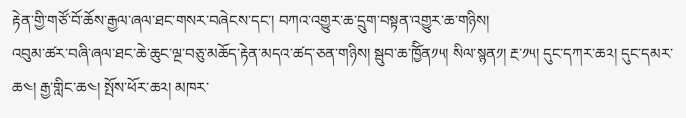རྟེན་གྱི་གཙོ་བོ་ཆོས་རྒྱལ་ཞལ་ཐང་གསར་བཞེངས་དང་། བཀའ་འགྱུར་ཆ་དྲུག་བསྟན་འགྱུར་ཆ་གཉིས།
འབུམ་ཚར་བཞི་ཞལ་ཐང་ཆེ་ཆུང་ལྔ་བཅུ་མཆོད་རྟེན་མདའ་ཚད་ཅན་གཉིས། སྦུབ་ཆ་ཁྱོིན༡༥། སིལ་སྙན༡། རྔ་༡༥། དུང་དཀར་ཆ༢། དུང་དམར་ཆ༤། རྒྱ་གླིང་ཆ༤། སྤོས་ཕོར་ཆ༢། མཁར་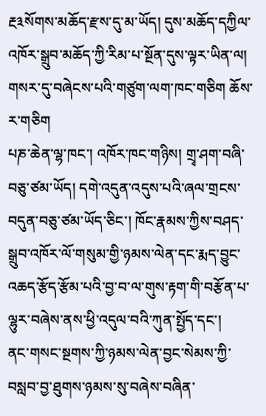རྔ༣སོགས་མཆོད་རྫས་དུ་མ་ཡོད། དུས་མཆོད་དཀྱིལ་འཁོར་སྒྲུབ་མཆོད་ཀྱི་རིམ་པ་སྔོན་དུས་ལྟར་ཡིན་ལ། གསར་དུ་བཞེངས་པའི་གཙུག་ལག་ཁང་གཅིག ཆོས་ར་གཅིག
པཎ་ཆེན་ལྷ་ཁང་། འཁོར་ཁང་གཉིས། གྲྭ་ཤག་བཞི་བཅུ་ཙམ་ཡོད། དགེ་འདུན་འདུས་པའི་ཞལ་གྲངས་བདུན་བཅུ་ཙམ་ཡོད་ཅིང་། ཁོང་རྣམས་ཀྱིས་བཤད་སྒྲུབ་འཁོར་ལོ་གསུམ་གྱི་ཉམས་ལེན་དང་རྨད་བྱུང་འཆད་རྩོད་རྩོམ་པའི་བྱ་བ་ལ་གུས་རྟག་གི་བརྩོན་པ་ལྷུར་བཞེས་ནས་ཕྱི་འདུལ་བའི་ཀུན་སྤྱོད་དང་།
ནང་གསང་སྔགས་ཀྱི་ཉམས་ལེན་བྱང་སེམས་ཀྱི་བསླབ་བྱ་ཐུགས་ཉམས་སུ་བཞེས་བཞིན་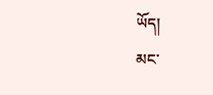ཡོད།
མང་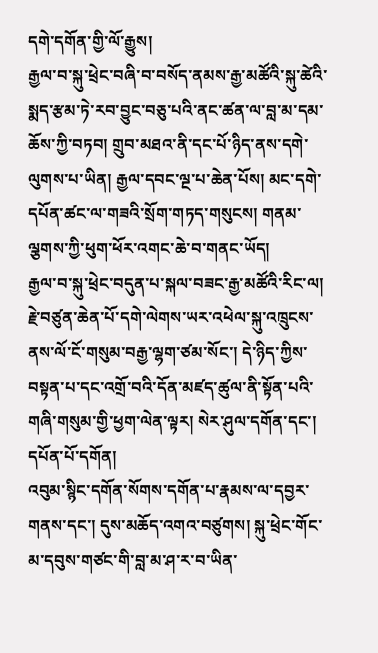དགེ་དགོན་གྱི་ལོ་རྒྱུས།
རྒྱལ་བ་སྐུ་ཕྲེང་བཞི་བ་བསོད་ནམས་རྒྱ་མཚོའི་སྐུ་ཚེའི་སྨད་རྩམ་ཏེ་རབ་བྱུང་བཅུ་པའི་ནང་ཚན་ལ་བླ་མ་དམ་ཆོས་ཀྱི་བཏབ། གྲུབ་མཐའ་ནི་དང་པོ་ཉིད་ནས་དགེ་ལུགས་པ་ཡིན། རྒྱལ་དབང་ལྔ་པ་ཆེན་པོས། མང་དགེ་དཔོན་ཚང་ལ་གཟའི་སྲོག་གཏད་གསུངས། གནམ་ལྕགས་ཀྱི་ཕུག་ཕོར་འགང་ཆེ་བ་གནང་ཡོད།
རྒྱལ་བ་སྐུ་ཕྲེང་བདུན་པ་སྐལ་བཟང་རྒྱ་མཚོའི་རིང་ལ། རྗེ་བཙུན་ཆེན་པོ་དགེ་ལེགས་ཡར་འཕེལ་སྐུ་འཁྲུངས་ནས་ལོ་ངོ་གསུམ་བརྒྱ་ལྷག་ཙམ་སོང་། དེ་ཉིད་ཀྱིས་བསྟན་པ་དང་འགྲོ་བའི་དོན་མཛད་ཚུལ་ནི་སྟོན་པའི་གཞི་གསུམ་གྱི་ཕྱག་ལེན་ལྟར། སེར་ཤུལ་དགོན་དང་། དཔོན་པོ་དགོན།
འབུམ་སྙིང་དགོན་སོགས་དགོན་པ་རྣམས་ལ་དབྱར་གནས་དང་། དུས་མཆོད་འགའ་བཙུགས། སྐུ་ཕྲེང་གོང་མ་དབུས་གཙང་གི་བླ་མ་ཤ་ར་བ་ཡིན་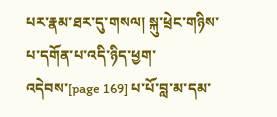པར་རྣམ་ཐར་དུ་གསལ། སྐུ་ཕྲེང་གཉིས་པ་དགོན་པ་འདི་ཉིད་ཕྱག་འདེབས་[page 169] པ་པོ་བླ་མ་དམ་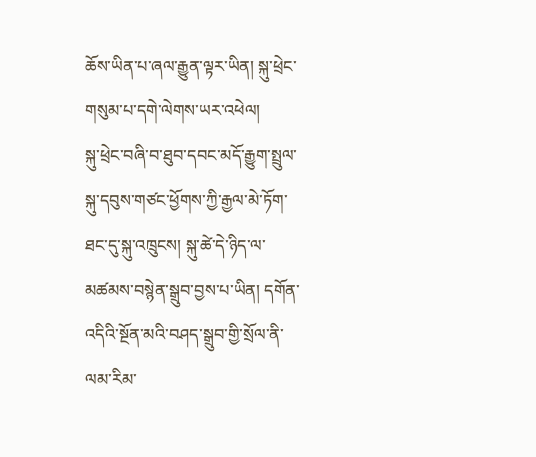ཆོས་ཡིན་པ་ཞལ་རྒྱུན་ལྟར་ཡིན། སྐུ་ཕྲེང་གསུམ་པ་དགེ་ལེགས་ཡར་འཕེལ།
སྐུ་ཕྲེང་བཞི་བ་ཐུབ་དབང་མདོ་རྒྱུག་སྤྲུལ་སྐུ་དབུས་གཙང་ཕྱོགས་ཀྱི་རྒྱལ་མེ་ཏོག་ཐང་དུ་སྐུ་འཁྲུངས། སྐུ་ཚེ་དེ་ཉིད་ལ་མཚམས་བསྙེན་སྒྲུབ་བྱས་པ་ཡིན། དགོན་འདིའི་སྔོན་མའི་བཤད་སྒྲུབ་གྱི་སྲོལ་ནི་ལམ་རིམ་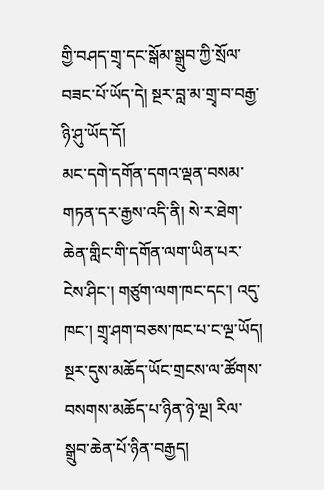གྱི་བཤད་གྲྭ་དང་སྒོམ་སྒྲུབ་ཀྱི་སྲོལ་བཟང་པོ་ཡོད་དེ། སྔར་བླ་མ་གྲྭ་བ་བརྒྱ་ཉི་ཤུ་ཡོད་དོ།
མང་དགེ་དགོན་དགའ་ལྡན་བསམ་གཏན་དར་རྒྱས་འདི་ནི། སེ་ར་ཐེག་ཆེན་གླིང་གི་དགོན་ལག་ཡིན་པར་ངེས་ཤིང་། གཙུག་ལག་ཁང་དང་། འདུ་ཁང་། གྲྭ་ཤག་བཅས་ཁང་པ་ང་ལྔ་ཡོད།
སྔར་དུས་མཆོད་ཡོང་གྲངས་ལ་ཚོགས་བསགས་མཆོད་པ་ཉིན་ཉེ་ལྔ། རིལ་སྒྲུབ་ཆེན་པོ་ཉིན་བརྒྱད།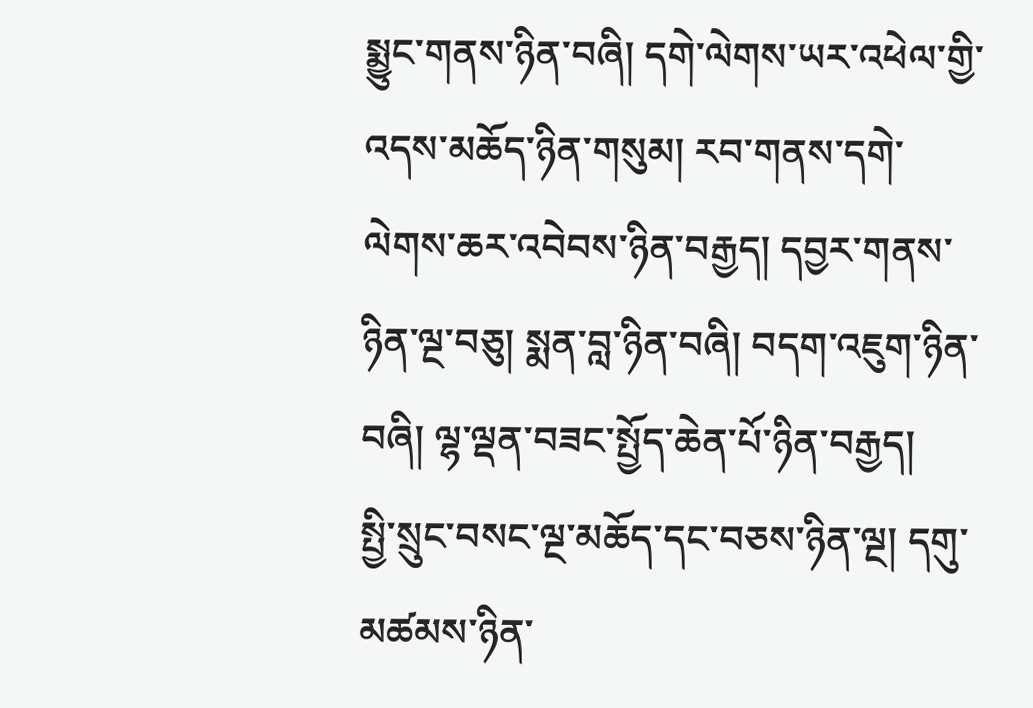སྨྱུང་གནས་ཉིན་བཞི། དགེ་ལེགས་ཡར་འཕེལ་གྱི་འདས་མཆོད་ཉིན་གསུམ། རབ་གནས་དགེ་ལེགས་ཆར་འབེབས་ཉིན་བརྒྱད། དབྱར་གནས་ཉིན་ལྔ་བཅུ། སྨན་བླ་ཉིན་བཞི། བདག་འཇུག་ཉིན་བཞི། ལྷ་ལྡན་བཟང་སྤྱོད་ཆེན་པོ་ཉིན་བརྒྱད།
སྤྱི་སྲུང་བསང་ལྔ་མཆོད་དང་བཅས་ཉིན་ལྔ། དགུ་མཚམས་ཉིན་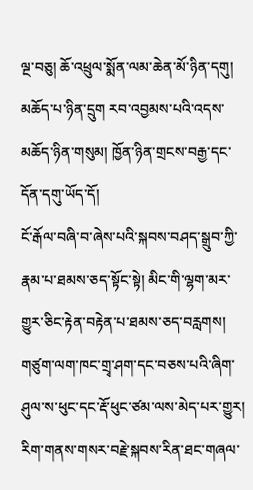ལྔ་བཅུ། ཆོ་འཕྲུལ་སྨོན་ལམ་ཆེན་མོ་ཉིན་དགུ། མཆོད་པ་ཉིན་དྲུག རབ་འབྱམས་པའི་འདས་མཆོད་ཉིན་གསུམ། ཁྱོན་ཉིན་གྲངས་བརྒྱ་དང་དོན་དགུ་ཡོད་དོ།
ངོ་རྒོལ་བཞི་བ་ཞེས་པའི་སྐབས་བཤད་སྒྲུབ་ཀྱི་རྣམ་པ་ཐམས་ཅད་སྟོང་སྟེ། མིང་གི་ལྷག་མར་གྱུར་ཅིང་རྟེན་བརྟེན་པ་ཐམས་ཅད་བརླགས། གཙུག་ལག་ཁང་གྲྭ་ཤག་དང་བཅས་པའི་ཞིག་ཤུལ་ས་ཕུང་དང་རྡོ་ཕུང་ཙམ་ལས་མེད་པར་གྱུར།
རིག་གནས་གསར་བརྗེ་སྐབས་རིན་ཐང་གཞལ་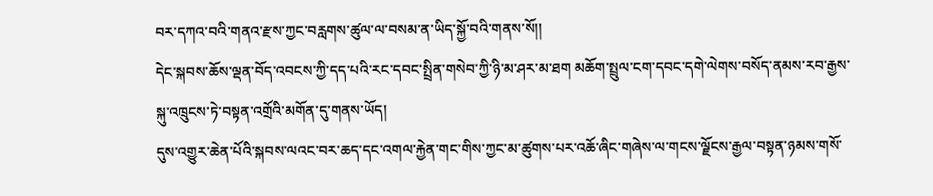བར་དཀའ་བའི་གནའ་རྫས་ཀྱང་བརླགས་ཚུལ་ལ་བསམ་ན་ཡིད་སྐྱོ་བའི་གནས་སོ།།
དེང་སྐབས་ཆོས་ལྡན་བོད་འབངས་ཀྱི་དད་པའི་རང་དབང་སྤྲིན་གསེབ་ཀྱི་ཉི་མ་ཤར་མ་ཐག མཆོག་སྤྲུལ་ངག་དབང་དགེ་ལེགས་བསོད་ནམས་རབ་རྒྱས་སྐུ་འཁྲུངས་ཏེ་བསྟན་འགྲོའི་མགོན་དུ་གནས་ཡོད།
དུས་འགྱུར་ཆེན་པོའི་སྐབས་ལའང་བར་ཆད་དང་འགལ་རྐྱེན་གང་གིས་ཀྱང་མ་ཚུགས་པར་འཆོ་ཞིང་གཞེས་ལ་གངས་ལྗོངས་རྒྱལ་བསྟན་ཉམས་གསོ་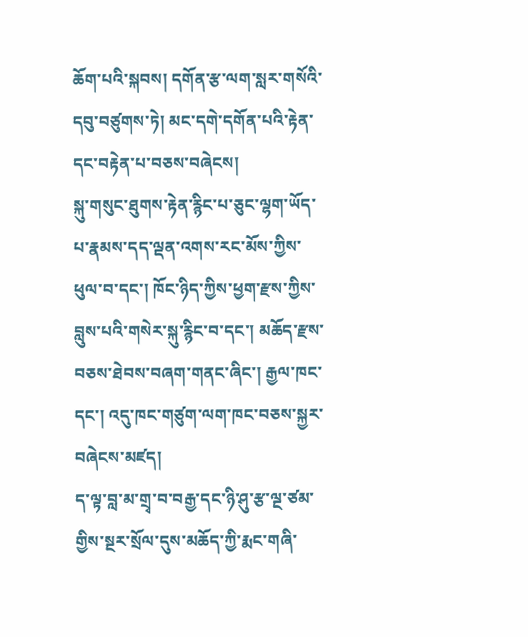ཆོག་པའི་སྐབས། དགོན་རྩ་ལག་སླར་གསོའི་དབུ་བཙུགས་ཏེ། མང་དགེ་དགོན་པའི་རྟེན་དང་བརྟེན་པ་བཅས་བཞེངས།
སྐུ་གསུང་ཐུགས་རྟེན་རྙིང་པ་ཅུང་ལྷག་ཡོད་པ་རྣམས་དད་ལྡན་འགས་རང་མོས་ཀྱིས་ཕུལ་བ་དང་། ཁོང་ཉིད་ཀྱིས་ཕྱག་རྫས་ཀྱིས་བླུས་པའི་གསེར་སྐུ་རྙིང་བ་དང་། མཆོད་རྫས་བཅས་ཐེབས་བཞག་གནང་ཞིང་། རྒྱལ་ཁང་དང་། འདུ་ཁང་གཙུག་ལག་ཁང་བཅས་སྐྱར་བཞེངས་མཛད།
ད་ལྟ་བླ་མ་གྲྭ་བ་བརྒྱ་དང་ཉི་ཤུ་རྩ་ལྔ་ཙམ་གྱིས་སྔར་སྲོལ་དུས་མཆོད་ཀྱི་རྨང་གཞི་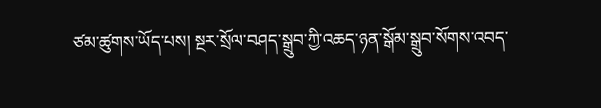ཙམ་ཚུགས་ཡོད་པས། སྔར་སྲོལ་བཤད་སྒྲུབ་ཀྱི་འཆད་ཉན་སྒོམ་སྒྲུབ་སོགས་འབད་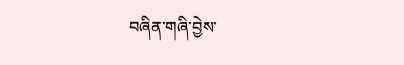བཞིན་གཞི་བྱེས་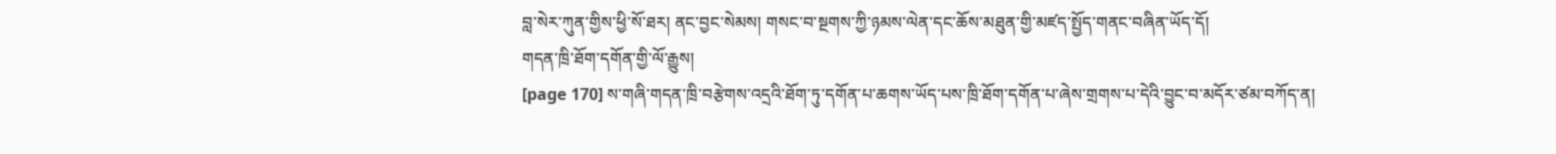བླ་སེར་ཀུན་གྱིས་ཕྱི་སོ་ཐར། ནང་བྱང་སེམས། གསང་བ་སྔགས་ཀྱི་ཉམས་ལེན་དང་ཆོས་མཐུན་གྱི་མཛད་སྤྱོད་གནང་བཞིན་ཡོད་དོ།
གདན་ཁྲི་ཐོག་དགོན་གྱི་ལོ་རྒྱུས།
[page 170] ས་གཞི་གདན་ཁྲི་བརྩེགས་འདྲའི་ཐོག་ཏུ་དགོན་པ་ཆགས་ཡོད་པས་ཁྲི་ཐོག་དགོན་པ་ཞེས་གྲགས་པ་དེའི་བྱུང་བ་མདོར་ཙམ་བཀོད་ན།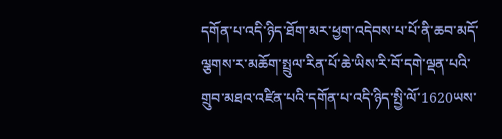དགོན་པ་འདི་ཉིད་ཐོག་མར་ཕྱག་འདེབས་པ་པོ་ནི་ཆབ་མདོ་ལྕགས་ར་མཆོག་སྤྲུལ་རིན་པོ་ཆེ་ཡིས་རི་བོ་དགེ་ལྡན་པའི་གྲུབ་མཐའ་འཛིན་པའི་དགོན་པ་འདི་ཉིད་སྤྱི་ལོ་1620ཡས་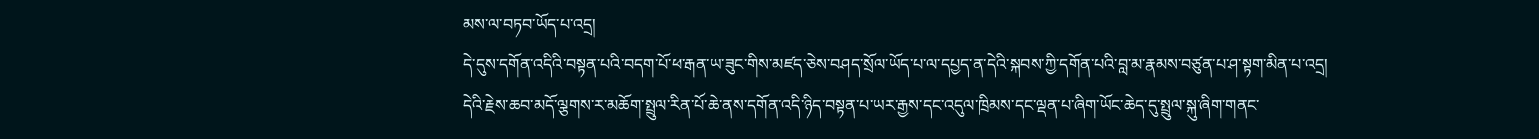མས་ལ་བཏབ་ཡོད་པ་འདྲ།
དེ་དུས་དགོན་འདིའི་བསྟན་པའི་བདག་པོ་ཕ་རྒན་ཡ་ཟུང་གིས་མཛད་ཅེས་བཤད་སྲོལ་ཡོད་པ་ལ་དཔྱད་ན་དེའི་སྐབས་ཀྱི་དགོན་པའི་བླ་མ་རྣམས་བཙུན་པ་ཤ་སྟག་མིན་པ་འདྲ།
དེའི་རྗེས་ཆབ་མདོ་ལྕགས་ར་མཆོག་སྤྲུལ་རིན་པོ་ཆེ་ནས་དགོན་འདི་ཉིད་བསྟན་པ་ཡར་རྒྱས་དང་འདུལ་ཁྲིམས་དང་ལྡན་པ་ཞིག་ཡོང་ཆེད་དུ་སྤྲུལ་སྐུ་ཞིག་གནང་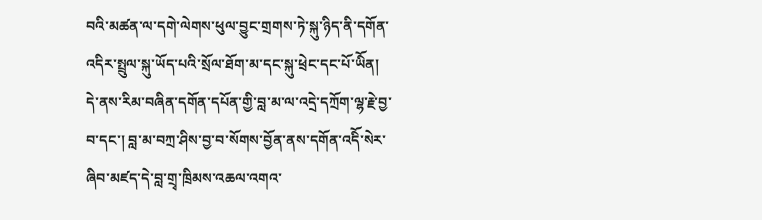བའི་མཚན་ལ་དགེ་ལེགས་ཕུལ་བྱུང་གྲགས་ཏེ་སྐུ་ཉིད་ནི་དགོན་འདིར་སྤྲུལ་སྐུ་ཡོད་པའི་སྲོལ་ཐོག་མ་དང་སྐུ་ཕྲེང་དང་པོ་ཡིོན།
དེ་ནས་རིམ་བཞིན་དགོན་དཔོན་གྱི་བླ་མ་ལ་འདྲེ་དཀྲོག་ལྷ་རྗེ་བྱ་བ་དང་། བླ་མ་བཀྲ་ཤིས་བྱ་བ་སོགས་བྱོན་ནས་དགོན་འདིོ་སེར་ཞིབ་མཛད་དེ་བླ་གྲྭ་ཁྲིམས་འཆལ་འགའ་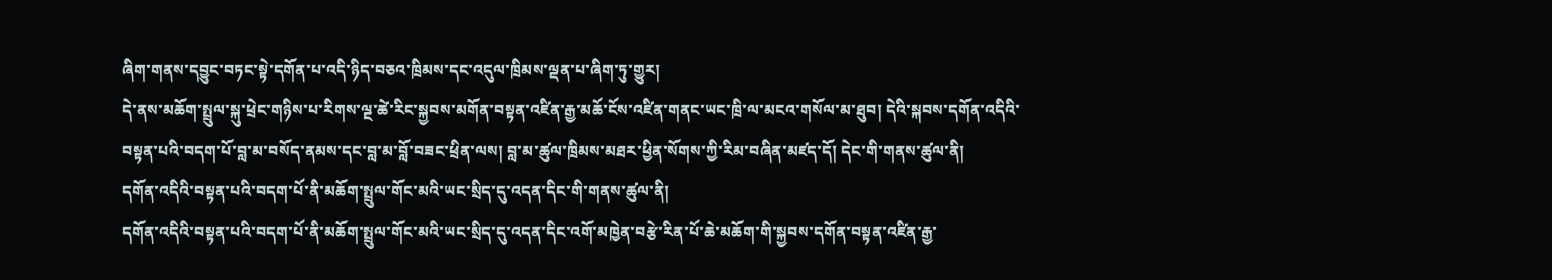ཞིག་གནས་དབྱུང་བཏང་སྟེ་དགོན་པ་འདི་ཉིད་བཅའ་ཁྲིམས་དང་འདུལ་ཁྲིམས་ལྡན་པ་ཞིག་ཏུ་གྱུར།
དེ་ནས་མཆོག་སྤྲུལ་སྐུ་ཕྲེང་གཉིས་པ་རིགས་ལྔ་ཚེ་རིང་སྐྱབས་མགོན་བསྟན་འཛིན་རྒྱ་མཆོ་ངོས་འཛིན་གནང་ཡང་ཁྲི་ལ་མངའ་གསོལ་མ་ཐུབ། དེའི་སྐབས་དགོན་འདིའི་བསྟན་པའི་བདག་པོ་བླ་མ་བསོད་ནམས་དང་བླ་མ་བློ་བཟང་ཕྲིན་ལས། བླ་མ་ཚུལ་ཁྲིམས་མཐར་ཕྱིན་སོགས་ཀྱི་རིམ་བཞིན་མཛད་དོ། དེང་གི་གནས་ཚུལ་ནི།
དགོན་འདིའི་བསྟན་པའི་བདག་པོ་ནི་མཆོག་སྤྲུལ་གོང་མའི་ཡང་སྲིད་དུ་འདན་དིང་གི་གནས་ཚུལ་ནི།
དགོན་འདིའི་བསྟན་པའི་བདག་པོ་ནི་མཆོག་སྤྲུལ་གོང་མའི་ཡང་སྲིད་དུ་འདན་དིང་འགོ་མཁྱེན་བརྩེ་རིན་པོ་ཆེ་མཆོག་གི་སྐྱབས་དགོན་བསྟན་འཛིན་རྒྱ་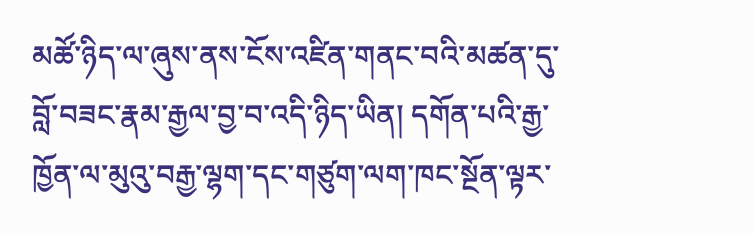མཚོ་ཉིད་ལ་ཞུས་ནས་ངོས་འཛིན་གནང་བའི་མཚན་དུ་བློ་བཟང་རྣམ་རྒྱལ་བྱ་བ་འདི་ཉིད་ཡིན། དགོན་པའི་རྒྱ་ཁྱོན་ལ་མུའུ་བརྒྱ་ལྷག་དང་གཙུག་ལག་ཁང་སྔོན་ལྟར་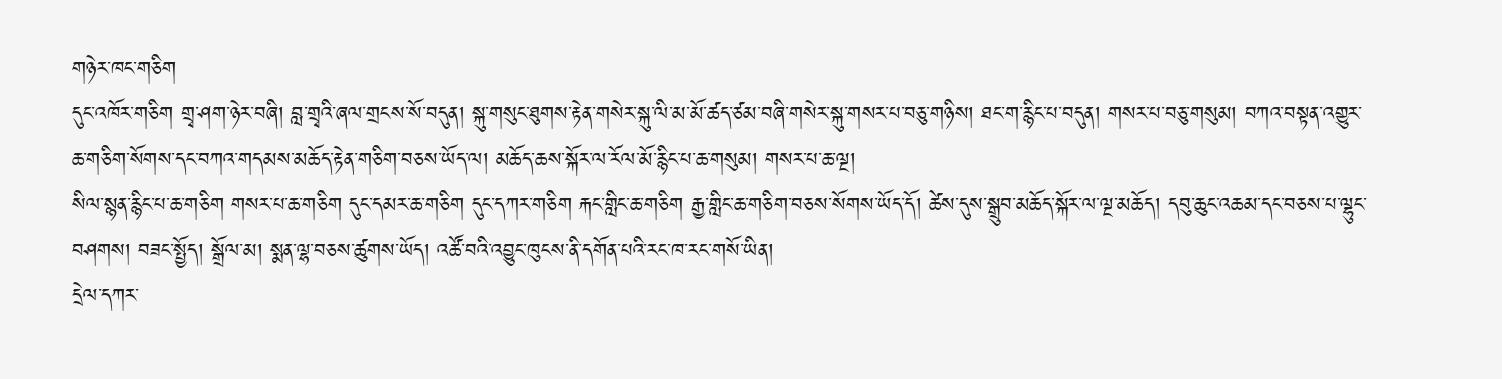གཉེར་ཁང་གཅིག
དུང་འཁོར་གཅིག གྲྭ་ཤག་ཉེར་བཞི། བླ་གྲྭའི་ཞལ་གྲངས་སོ་བདུན། སྐུ་གསུང་ཐུགས་རྟེན་གསེར་སྐུ་ལི་མ་མོ་ཚད་ཙམ་བཞི་གསེར་སྐུ་གསར་པ་བཅུ་གཉིས། ཐང་ག་རྙིང་པ་བདུན། གསར་པ་བཅུ་གསུམ། བཀའ་བསྟན་འགྱུར་ཆ་གཅིག་སོགས་དང་བཀའ་གདམས་མཆོད་རྟེན་གཅིག་བཅས་ཡོད་ལ། མཆོད་ཆས་སྐོར་ལ་རོལ་མོ་རྙིང་པ་ཆ་གསུམ། གསར་པ་ཆ་ལྔ།
སིལ་སྙན་རྙིང་པ་ཆ་གཅིག གསར་པ་ཆ་གཅིག དུང་དམར་ཆ་གཅིག དུང་དཀར་གཅིག རྐང་གླིང་ཆ་གཅིག རྒྱ་གླིང་ཆ་གཅིག་བཅས་སོགས་ཡོད་དོ། ཚེས་དུས་སྒྲུབ་མཆོད་སྐོར་ལ་ལྔ་མཆོད། དབུ་ཆུང་འཆམ་དང་བཅས་པ་ལྷུང་བཤགས། བཟང་སྤྱོད། སྒྲོལ་མ། སྨན་ལྷ་བཅས་ཚུགས་ཡོད། འཚོ་བའི་འབྱུང་ཁུངས་ནི་དགོན་པའི་རང་ཁ་རང་གསོ་ཡིན།
དྲེལ་དཀར་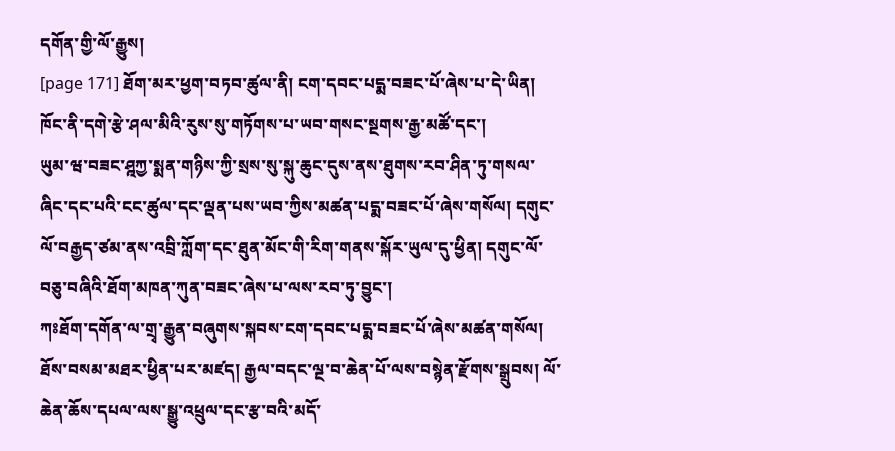དགོན་གྱི་ལོ་རྒྱུས།
[page 171] ཐོག་མར་ཕྱག་བཏབ་ཚུལ་ནི། ངག་དབང་པདྨ་བཟང་པོ་ཞེས་པ་དེ་ཡིན། ཁོང་ནི་དགེ་རྩེ་ཤལ་མིའི་རུས་སུ་གཏོགས་པ་ཡབ་གསང་སྔགས་རྒྱ་མཚོ་དང་།
ཡུམ་ཝ་བཟང་ཤྰཀྱ་སྨན་གཉིས་ཀྱི་སྲས་སུ་སྐུ་ཆུང་དུས་ནས་ཐུགས་རབ་ཤིན་ཏུ་གསལ་ཞིང་དང་པའི་ངང་ཚུལ་དང་ལྡན་པས་ཡབ་ཀྱིས་མཚན་པདྨ་བཟང་པོ་ཞེས་གསོལ། དགུང་ལོ་བརྒྱད་ཙམ་ནས་འབྲི་ཀློག་དང་ཐུན་མོང་གི་རིག་གནས་སྐོར་ཡུལ་དུ་ཕྱིན། དགུང་ལོ་བཅུ་བཞིའི་ཐོག་མཁན་ཀུན་བཟང་ཞེས་པ་ལས་རབ་ཏུ་བྱུང་།
ཀཿཐོག་དགོན་ལ་གྲྭ་རྒྱུན་བཞུགས་སྐབས་ངག་དབང་པདྨ་བཟང་པོ་ཞེས་མཚན་གསོལ། ཐོས་བསམ་མཐར་ཕྱིན་པར་མཛད། རྒྱལ་བདང་ལྔ་བ་ཆེན་པོ་ལས་བསྙེན་རྫོགས་སྒྲུབས། ལོ་ཆེན་ཆོས་དཔལ་ལས་སྒྱུ་འཕྲུལ་དང་རྩ་བའི་མདོ་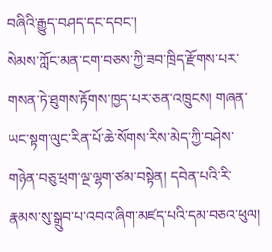བཞིའི་རྒྱུད་བཤད་དང་དབང་།
སེམས་ཀློང་མན་ངག་བཅས་ཀྱི་ཟབ་ཁྲིད་རྫོགས་པར་གསན་ཏེ་ཐུགས་རྟོགས་ཁྱད་པར་ཅན་འཁྲུངས། གཞན་ཡང་སྟག་ལུང་རིན་པོ་ཆེ་སོགས་རིས་མེད་ཀྱི་བཤེས་གཉེན་བཅུ་ཕྲག་ལྔ་ལྷག་ཙམ་བསྟེན། དབེན་པའི་རི་རྣམས་སུ་སྒྲུབ་པ་འབའ་ཞིག་མཛད་པའི་དམ་བཅའ་ཕུལ།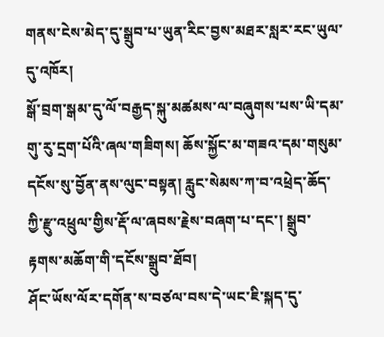གནས་ངེས་མེད་དུ་སྒྲུབ་པ་ཡུན་རིང་བྱས་མཐར་སླར་རང་ཡུལ་དུ་འཁོར།
སྒོ་བྲག་སྒམ་དུ་ལོ་བརྒྱད་སྐུ་མཚམས་ལ་བཞུགས་པས་ཡི་དམ་གུ་རུ་དྲག་པོའི་ཞལ་གཟིགས། ཆོས་སྐྱོང་མ་གཟའ་དམ་གསུམ་དངོས་སུ་བྱོན་ནས་ལུང་བསྟན། རླུང་སེམས་ཀ་བ་འཕྲེད་ཆོད་ཀྱི་རྫུ་འཕྲུལ་གྱིས་རྡོ་ལ་ཞབས་རྗེས་བཞག་པ་དང་། སྒྲུབ་རྟགས་མཆོག་གི་དངོས་སྒྲུབ་ཐོབ།
ཤོང་ཡོས་ལོར་དགོན་ས་བཙལ་བས་དེ་ཡང་ཇི་སྐད་དུ་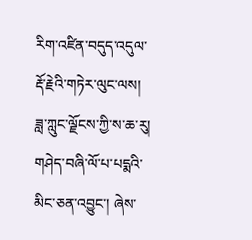རིག་འཛིན་བདུད་འདུལ་རྡོ་རྗེའི་གཏེར་ལུང་ལས། ཟླ་ཀླུང་ལྗོངས་ཀྱི་ས་ཆ་རུ། གཤེད་བཞི་ལོ་པ་པདྨའི་མིང་ཅན་འབྱུང་། ཞེས་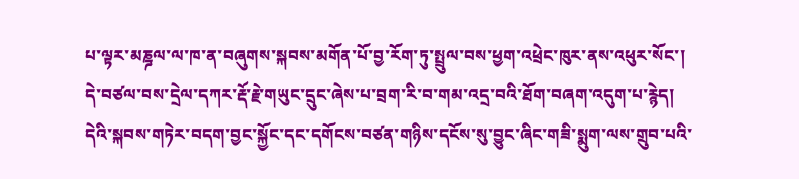པ་ལྟར་མཎྜལ་ལ་ཁ་ན་བཞུགས་སྐབས་མགོན་པོ་བྱ་རོག་ཏུ་སྤྲུལ་བས་ཕྱག་འཕྲེང་ཁུར་ནས་འཕུར་སོང་།
དེ་བཙལ་བས་དྲེལ་དཀར་རྡོ་རྗེ་གཡུང་དྲུང་ཞེས་པ་བྲག་རི་བ་གམ་འདྲ་བའི་ཐོག་བཞག་འདུག་པ་རྙེད། དེའི་སྐབས་གཏེར་བདག་བྱང་སྐྱོང་དང་དགོངས་བཙན་གཉིས་དངོས་སུ་བྱུང་ཞིང་གཟི་སྨུག་ལས་གྲུབ་པའི་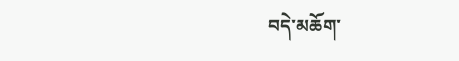བདེ་མཆོག་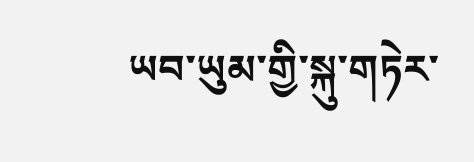ཡབ་ཡུམ་གྱི་སྐུ་གཏེར་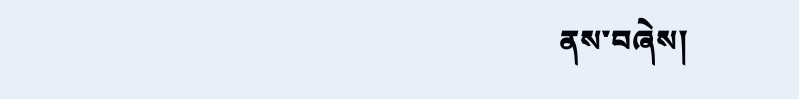ནས་བཞེས།